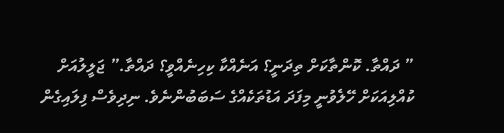” ދައްތާ. ކޮންތާކަށް ތިދަނީ؟ އަނެއްކާ ކިހިނެއްވީ؟ ދައްތާ.” ޖަލީލުއަށް ކުއްލިއަކަށް ހޭލެވުނީ މިފަދަ އަޑުތަކެއްގެ ސަބަބުންނެވެ. ނިދިވެސް ފިލައިގެން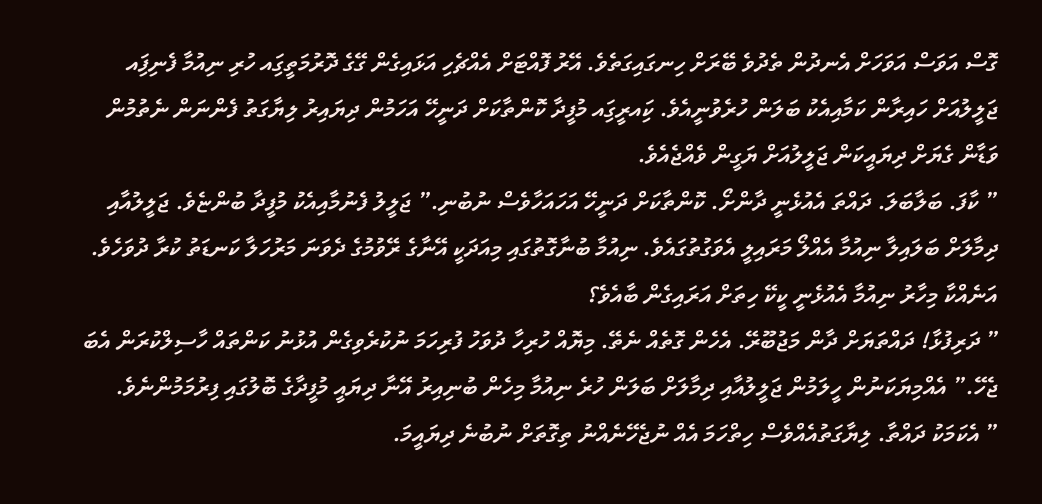ގޮސް އަވަސް އަވަހަށް އެނދުން ތެދުވެ ބޭރަށް ހިނގައިގަތެވެ. އޭރު ފޮއްޓަށް އެއްޗެހި އަޅައިގެން ގޭގެ ދޮރުމަތީގަިއ ހުރި ނިއުމާ ފެނިފަިއ ޖަލީލުއަށް ހައިރާން ކަމާއިއެކު ބަލަން ހުރެވުނީއެވެ. ކަިއރީގަިއ މުފީދާ ކޮންތާކަށް ދަނީހޭ އަހަމުން ދިޔައިރު ލިޔާގަތު ފެންނަން ނެތުމުން ވަޑާން ގެޔަށް ދިޔައީކަން ޖަލީލުއަށް ޔަގީން ވެއްޖެއެވެ.
” ކާފަ. ބަލާބަލަ. ދައްތަ އެއުޅެނީ ދާންށޯ. ކޮންތާކަށް ދަނީހޭ އަހައަހާވެސް ނުބުނި.” ޖަލީލު ފެނުމާއިއެކު މުފީދާ ބުންޏެވެ. ޖަލީލުއާއި ދިމާލަށް ބަލައިލާ ނިއުމާ އެއްލޯ މަރައިލީ އެވަގުތުގައެވެ. ނިއުމާ ބުނާގޮތުގައި މިއަދަކީ އޭނާގެ ރޭވުމުގެ ދެވަނަ މަރުހަލާ ކަނޑަތު ކުރާ ދުވަހެވެ. އަނެއްކާ މިހާރު ނިއުމާ އެއުޅެނީ ކީކޭ ހިތަށް އަރައިގެން ބާއެވެ؟
” ދަރިފުޅާ! ދައްތަޔަށް ދާން މަޖުބޫރޭ. އެހެން ގޮތެއް ނެތޭ. މިޔޮއް ހުރިހާ ދުވަހު ފުރިހަމަ ނުކުރެވިގެން އުޅުނު ކަންތައް ހާސިލްކުރަން އެބަ ޖެހޭ.” އެއްމިޔަކަނުން ހީލަމުން ޖަލީލުއާއި ދިމާލަށް ބަލަން ހުރެ ނިއުމާ މިހެން ބުނިއިރު އޭނާ ދިޔައީ މުފީދާގެ ބޮލުގައި ފިރުމަމުންނެވެ.
” އެކަމަކު ދައްތާ. ލިޔާގަތުއެއްވެސް ހިތްހަމަ އެއް ނުޖެހޭނެއްނު ތިގޮތަށް ނުބުނެ ދިޔައީމަ.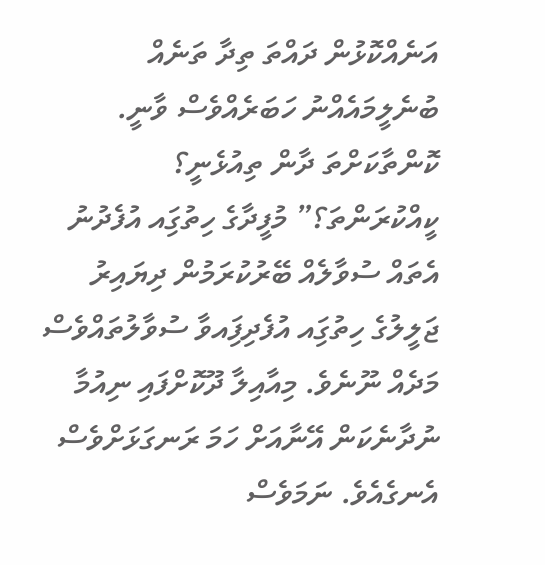އަނެއްކޮޅުން ދައްތަ ތިދާ ތަނެއް ބުނެލީމައެއްނު ހަބަރެއްވެސް ވާނީ. ކޮންތާކަށްތަ ދާން ތިއުޅެނީ؟ ކީއްކުރަންތަ؟” މުފީދާގެ ހިތުގަިއ އުފެދުނު އެތައް ސުވާލެއް ބޭރުކުރަމުން ދިޔައިރު ޖަލީލުގެ ހިތުގަިއ އުފެދިފަިއވާ ސުވާލުތައްވެސް މަދެއް ނޫނެވެ. މިއާއިލާ ދޫކޮށްފައި ނިއުމާ ނުދާނެކަން އޭނާއަށް ހަމަ ރަނގަޅަށްވެސް އެނގެއެވެ. ނަމަވެސް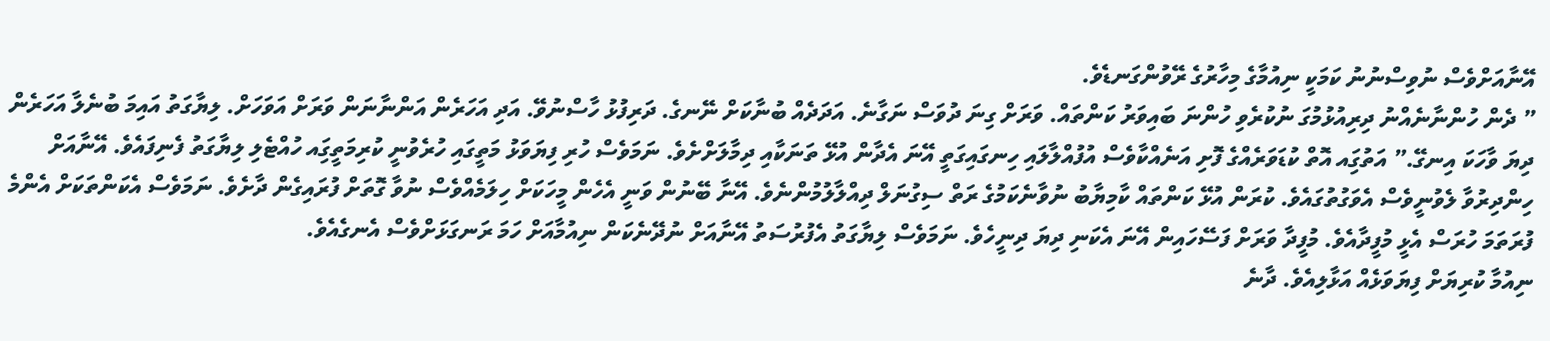އޭނާއަށްވެސް ނުވިސްނުނު ކަމަކީ ނިއުމާގެ މިހާރުގެ ރޭވުންގަނޑެވެ.
” ދެން ހުންނާނެއްނު ދިރިއުޅުމުގަ ނުކުރެވި ހުންނަ ބައިވަރު ކަންތައް. ވަރަށް ގިނަ ދުވަސް ނަގާނެ. އަދަދެއް ބުނާކަށް ނޭނގެ. ދަރިފުޅު ހާސްނުވޭ. އަދި އަހަރެން އަންނާނަން ވަރަށް އަވަހަށް. ލިޔާގަތު އައިމަ ބުނެލާ އަހަރެން ދިޔަ ވާހަކަ އިނގޭ.” އަތުގަިއ އޮތް ކުޑަވަރެއްގެ ފޮށި އަނެއްކާވެސް އުފުއްލާލައި ހިނގައިގަތީ އޭނަ އެދާން އުޅޭ ތަނަކާއި ދިމާލަށްށެވެ. ނަމަވެސް ހުރި ފިޔަވަޅު މަތީގައި ހުރެވުނީ ކުރިމަތީގަިއ ހުއްޓެލި ލިޔާގަތު ފެނިފައެވެ. އޭނާއަށް ހިންދިރުވާ ލެވުނީވެސް އެވަގުތުގައެވެ. ކުރަން އުޅޭ ކަންތައް ކާމިޔާބު ނުވާނެކަމުގެ ރަތް ސިގުނަލް ދިއްލާލުމުންނެވެ. އޭނާ ބޭނުން ވަނީ އެހެން މީހަކަށް ހިލަމެއްވެސް ނުވާ ގޮތަށް ފުރައިގެން ދާށެވެ. ނަމަވެސް އެކަންތަކަށް އެންމެ ފުރަތަމަ ހުރަސް އެޅީ މުފީދާއެވެ. މުފީދާ ވަރަށް ފަސޭހައިން އޭނަ އެކަނި ދިޔަ ދިނީހެވެ. ނަމަވެސް ލިޔާގަތު އެފުރުސަތު އޭނާއަށް ނުދޭނެކަން ނިއުމާއަށް ހަމަ ރަނގަޅަށްވެސް އެނގެއެވެ.
ނިއުމާ ކުރިޔަށް ފިޔަވަޅެއް އަޅާލިއެވެ. ދާނެ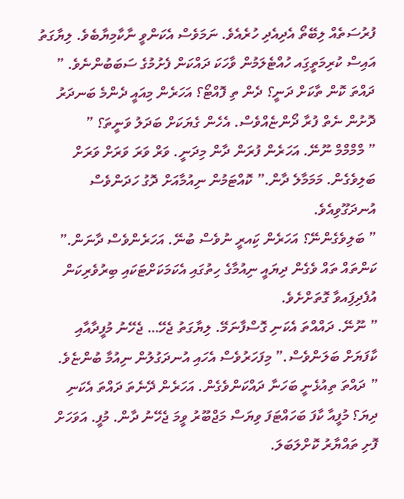ފުރުސަތެއް ލިބޭތޯ އެދިއެދި ހުރެއެވެ. ނަމަވެސް އެކަންވީ ނާކާމިޔާބެވެ. ލިޔާގަތު އައިސް ކުރިމަތީގަިއ ހުއްޓެލަމުން ވާހަކަ ދައްކަން ފެށުމުގެ ސަބަބުންނެވެ. ” ދައްތަ ކޮން ތާކަށް ދަނީ؟ ދެން ތި ފޮއްޓޯ؟ އަހަރެން މިއައީ ދެންމެ ބަނދަރު ދޮށުން ނެތް ފުރާ ދޯންޏެއްވެސް. އެހެން ގެޔަކަށް ބަދަލު ވަނީތަ؟ ”
” މްމްމްމް ނޫނޭ. އަހަރެން ފުރަން ދާން މިދަނީ. ވަރް ވަރަ ވަރަށް ވަރަށް ބަލިވެގެން. މަމަމާލެ ދާން.” ކޮއްޓަމުން ނިއުމާއަށް ދޮގު ހަދަންވެސް އުނދަގޫވިއެވެ.
” ބަލިވެގެންނޭ؟ އަހަރެން ކަިއރީ ނުވެސް ބުނޭ. އަހަރެންވެސް ދާނަން.” ކަންތައް ތައް ވެގެން ދިޔައީ ނިއުމާގެ ހިތުގައި އެކަމަކަށްޓަކައި ބިރުވެރިކަން އުފެދިފަިއވާ ގޮތަށްށެވެ.
” ނޫނޭ. ދައްއްތަ އެކަނި ގޮސްފާނަމޭ. ލިޔާގަތު ޖެހޭ… ޖެހޭނު މުފީދާއާއި ކާފަޔަށް ބަލަންވެސް.” މިފަހަރުވެސް އެހައި އުނދަގުލުން ނިއުމާ ބުންޏެވެ.
” ދައްތަ ތިއުޅެނީ ބަހަނާ ދައްކަންވެގެން. އަހަރެން ދޭނެތަ ދައްތަ އެކަނި ދިޔަ؟ މުފީއާ ކާފަ ބަހައްޓަފަ ވިޔަސް މަޖްބޫރު ވީމަ ޖެހޭނު ދާން. މުފީ. އަވަހަށް ފޮށި ތައްޔާރު ކޮށްލަބަލަ.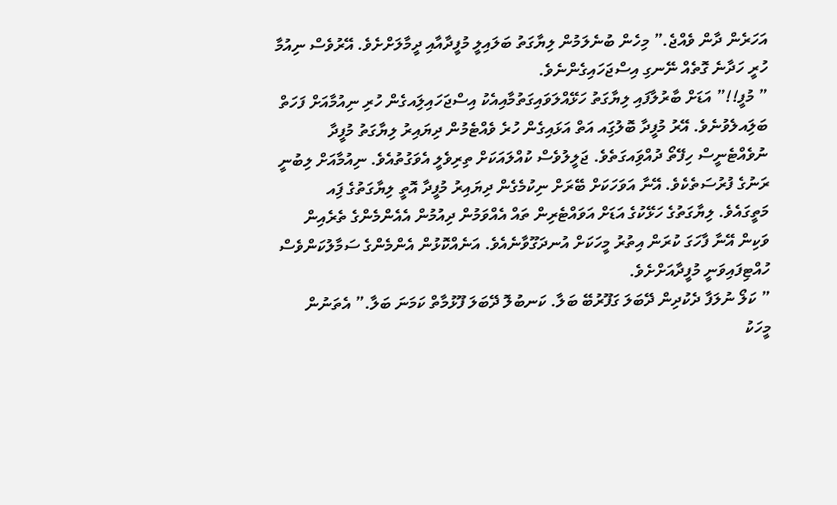އަހަރެން ދާން ވެއްޖެ.” މިހެން ބުނެލަމުން ލިޔާގަތު ބަލައިލީ މުފީދާއާއި ދީމާލަށްށެވެ. އޭރުވެސް ނިއުމާ ހުރީ ހަދާނެ ގޮތެއް ނޭނގި އިސްޖަހައިގެންނެވެ.
” މުފީ!!” އަޑަށް ބާރުލާފައި ލިޔާގަތު ހަޅޭއްލަވައިގަތުމާއިއެކު އިސްޖަހައިލަިއގެން ހުރި ނިއުމާއަށް ފަހަތް ބަލަިއލެވުނެވެ. އޭރު މުފީދާ ބޮލުގަިއ އަތް އަޅައިގެން ހުރެ ވެއްޓެމުން ދިޔައިރު ލިޔާގަތު މުފީދާ ނުވެއްޓެނީސް ހިފޭތޯ ދުއްވަިއގަތެވެ. ޖަލީލުވެސް ކުއްލައަކަށް ތިރިވެލީ އެވަގުތުއެވެ. ނިއުމާއަށް ލިބުނީ ރަނުގެ ފުރުސަތެކެވެ. އޭނާ އަވަހަކަށް ބޭރަށް ނިކުމެގެން ދިޔައިރު މުފީދާ އޮތީ ލިޔާގަތުގެ ފަިއ މަތީގައެވެ. ލިޔާގަތުގެ ހަޅޭކުގެ އަޑަށް އަވައްޓެރިން ތައް އެއްވަމުން ދިއުމުން އެއެންމެންގެ ތެރެއިން ވަކިން އޭނާ ފާހަގަ ކުރަން އިތުރު މީހަކަށް އުނދަގޫވާނެއެވެ. އަނެއްކޮޅުން އެންމެންގެ ސަމާލުކަންވެސް ހުއްޓިފައިވަނީ މުފީދާއަށްށެވެ.
” ކަލޯ ނުލަފާ ދެކުދިން ދޭބަލަ ގަފޫރުބޭ ބަލާ. ކަނބުލޮ ދޭބަލަ ފޫޅުމާތް ކަމަނަ ބަލާ.” އެތަނުން މީހަކު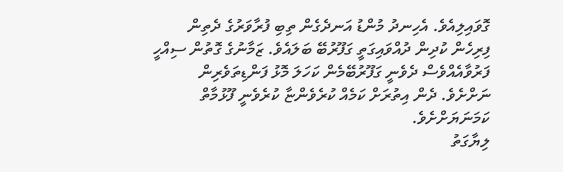ގޮވައިލިއެވެ. އެހިނދު މުންޑު އަނދެގެން ތިބި ފުރާވަރުގެ ދެތިން ފިރިހެން ކުދިން ދުއްވައިގަތީ ގަފޫރުބޭ ބަލައެވެ. ޒަމާނުގެ ގޮތުން ސިއްހީ ފަރުވާއެއްވެސް ދެވެނީ ގަފޫރުބޭމެން ކަހަލަ މޮޅު ފަންޑިތަވެރިން ނަށްށެވެ. ދެން އިތުރަށް ކަމެއް ކުރެވެންޏާ ކުރެވެނީ ފޫޅުމާތް ކަމަނަޔަށްށެވެ.
ލިޔާގަތު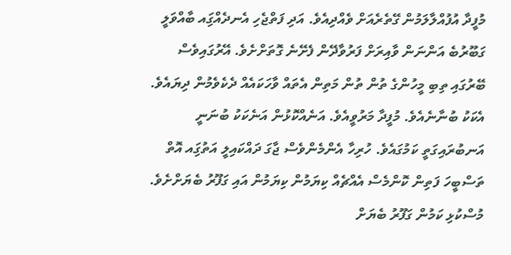މުފީދާ އުފުއްލާލަމުން ގޭތެރެއަށް ވެއްދިއެވެ. އަދި ފަތްޖެހި އެނދެއްގަިއ ބާއްވަލީ ގަބޫރުބެ އަންނަން ވާއިރަށް ފަރުވާދޭން ފެށޭނެ ގޮތަށްށެވެ. އޭރުގައިވެސް ބޭރުގައި ތިބި މީހުންގެ ތުން ތުން މަތިން އެތައް ވާހަކައެއް ދެކެވެމުން ދިޔައެވެ.
އެކަކު ބުނާނެއެވެ. މުފީދާ މަރުވީއެވެ. އަނެއްކޮޅުން އަނެކަކު ބުނަނީ އަނބުރައިގަތީ ކަމުގައެވެ. ހުރިހާ އެންމެންވެސް ޖާގަ ދައްކައިލީ އަތުގަިއ އޮތް ތަސްބީހަ ފަތިން ކޮންމެސް އެއްޗެއް ކިޔަމުން ކިޔަމުން އައި ގަފޫރު ބެޔަށްށެވެ. މުސްކުޅި ކަމުން ގަފޫރު ބެޔަށް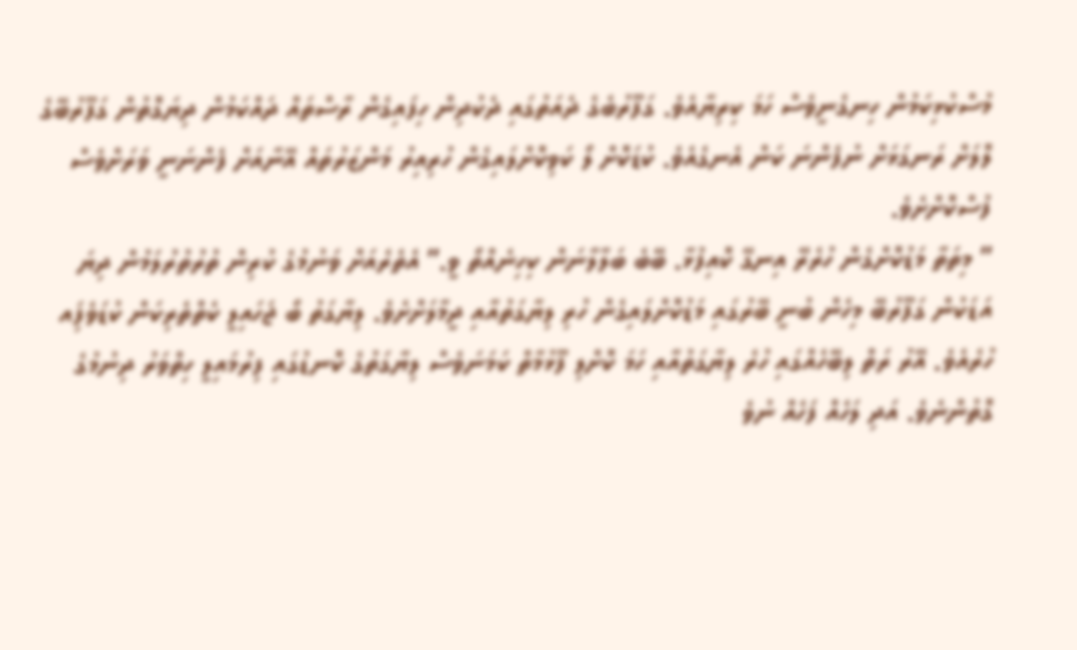މުސްކުޅިކަމުން ހިނގެނީވެސް ހަމަ ކިރިޔާއެވެ. ގަފޫރުބެގެ ދެއަތުގައި ދެކުދިން ހިފައިގެން ރާސްތައް ދައްކަމުން ދިޔަގޮތުން ގަފޫރުބޭގެ ލޮލަށް ރަނގަޅަށް ނުފެންނަ ކަން އެނގެއެވެ. ކުޑަކޮށް ލޯ ކަވިކޮށްލައިގެން ހުރިއިރު މަންޒަރުތައް އޭނާއަށް ފެންނަނީ ވަރަށްވެސް ފުސްކޮށްށެވެ.
” މިތަތާ މަޑުކޮށްގެން ހުރެރޭ އިނގޭ ކޮއިފުޅާ. ބޭބެ ބަލާލާނަން ކިހިނެއްތޯ ވީ.” އެތެރެއަށް ވަނުމުގެ ކުރިން ތުރުތުރުލަމުން ދިޔަ އަޑަކުން ގަފޫރުބޭ މިހެން ބުނީ ބޭރުގައި މަޑުކޮށްލައިގެން ހުރި ލިޔާގަތުއާއި ދީމާލަށްށެވެ. ލިޔާގަތު ބޯ ޖަހައިލީ ކެތްތެރިކަން ކުޑަވެފަިއ ހުރެއެވެ. އޭރު ރަތް ލިބޭހެއްގައި ހުރެ ލިޔާގަތުއާއި ހަމަ ކޮށްލި ފޫޅުމާތް ކަމަނަވެސް ލިޔާގަތުގެ ކޮނޑުގައި ފިރުމައިލީ ހިތްވަރު ދިނުމުގެ ގޮތުންނެވެ. އަދި ލަހެއް ފަހެއް ނުވެ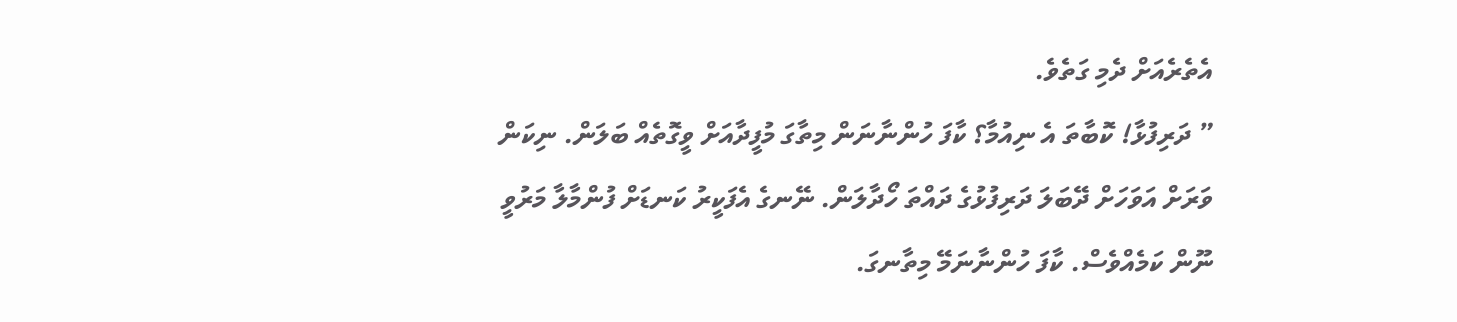އެތެރެއަށް ދެމި ގަތެވެ.
” ދަރިފުޅާ! ކޮބާތަ އެ ނިއުމާ؟ ކާފަ ހުންނާނަން މިތާގަ މުފީދާއަށް ވީގޮތެއް ބަލަން. ނިކަން ވަރަށް އަވަހަށް ދޭބަލަ ދަރިފުޅުގެ ދައްތަ ހޯދާލަން. ނޭނގެ އެފަކީރު ކަނޑަށް ފުންމާލާ މަރުވީ ނޫން ކަމެއްވެސް. ކާފަ ހުންނާނަމޭ މިތާނގަ.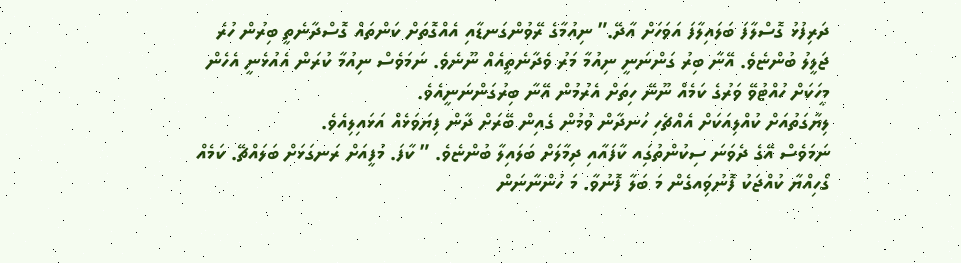ދަރިފުޅު ގޮސްލާފަ ބަލައިލާފަ އަވަހަށް އާދޭ.” ނިއުމާގެ ރޭވުންގަނޑާއި އެއްގޮތަށް ކަންތައް ގޮސްދާނެތީ ބިރުން ހުރެ ޖަލީލު ބުންޏެވެ. އޭނާ ބިރު ގަންނަނީ ނިއުމާ މަރު ވެދާނެތީއެއް ނޫނެވެ. ނަމަވެސް ނިއުމާ ކުރަން އެއުޅެނީ އެހެން މީހަކަށް ހުއްޓުވޭ ވަރުގެ ކަމެއް ނޫނޭ ހިތަށް އެރުމުން އޭނާ ބިރުގަންނަނީއެވެ.
ލިޔާގަތުއަށް ކުއްލިއަކަށް އެއްޗެހި ހަނދާން ވުމުން ގެއިން ބޭރަށް ދާން ފިޔަވަޅެއް އަޅައިލިއެވެ.
ނަމަވެސް އޭގެ ދެވަނަ ސިކުންތުގަިއ ކާފައާއި ދިމާލަށް ބަލައިލާ ބުންޏެވެ. ” ކާފަ. މުފީއަށް ރަނގަޅަށް ބަލައްޗޭ. ކަމެއް ގޯހިއްޔާ ކުއްޖަކު ފޮނުވަިއގެން މަ ބަލާ ފޮނުވާ. މަ ހުންނާނަން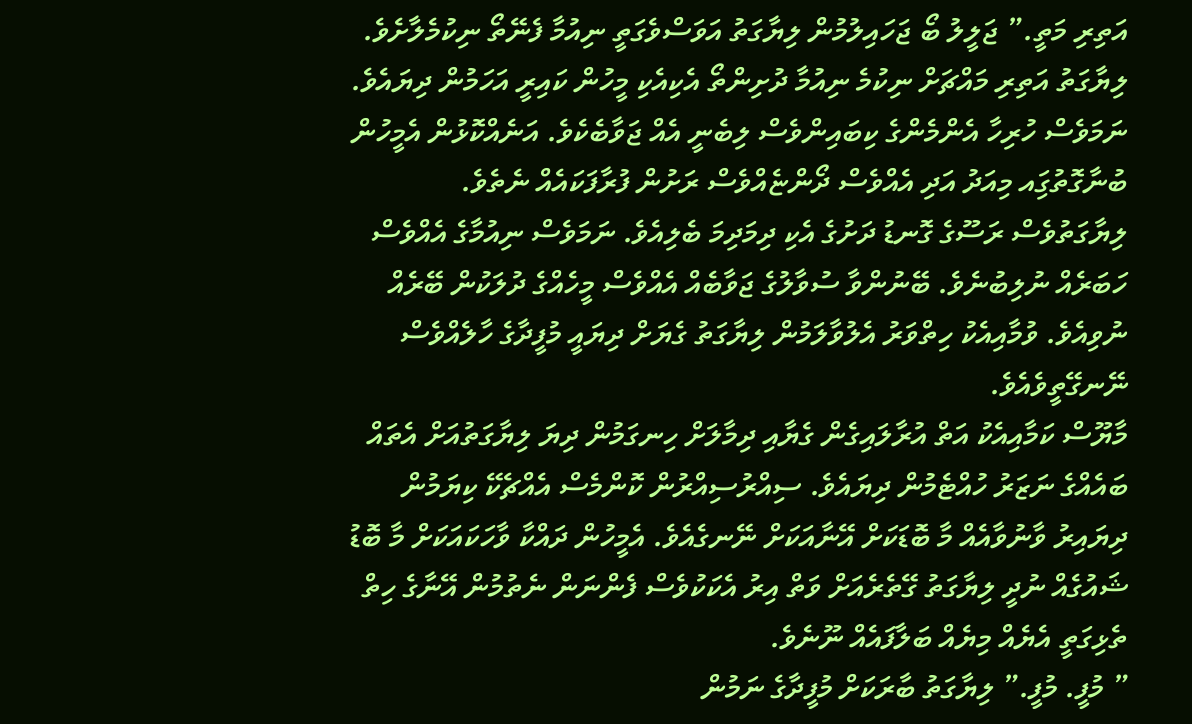އަތިރި މަތީ.” ޖަލީލު ބޯ ޖަހައިލުމުން ލިޔާގަތު އަވަސްވެގަތީ ނިއުމާ ފެނޭތޯ ނިކުމެލާށެވެ.
ލިޔާގަތު އަތިރި މައްޗަށް ނިކުމެ ނިއުމާ ދުށިންތޯ އެކިއެކި މީހުން ކައިރީ އަހަމުން ދިޔައެވެ. ނަމަވެސް ހުރިހާ އެންމެންގެ ކިބައިންވެސް ލިބެނީ އެއް ޖަވާބެކެވެ. އަނެއްކޮޅުން އެމީހުން ބުނާގޮތުގަިއ މިއަދު އަދި އެއްވެސް ދޯންޏެއްވެސް ރަށުން ފުރާފަކައެއް ނެތެވެ. ލިޔާގަތުވެސް ރަސޫގެ ގޮނޑު ދަށުގެ އެކި ދިމަދިމަ ބެލިއެވެ. ނަމަވެސް ނިއުމާގެ އެއްވެސް ހަބަރެއް ނުލިބުނެވެ. ބޭނުންވާ ސުވާލުގެ ޖަވާބެއް އެއްވެސް މީހެއްގެ ދުލަކުން ބޭރެއް ނުވިއެވެ. ވުމާއިއެކު ހިތްވަރު އެލުވާލަމުން ލިޔާގަތު ގެޔަށް ދިޔައީ މުފީދާގެ ހާލެއްވެސް ނޭނގޭތީވެއެވެ.
މާޔޫސް ކަމާއިއެކު އަތް އުރާލައިގެން ގެޔާއި ދިމާލަށް ހިނގަމުން ދިޔަ ލިޔާގަތުއަށް އެތައް ބައެއްގެ ނަޒަރު ހުއްޓެމުން ދިޔައެވެ. ސިއްރުސިއްރުން ކޮންމެސް އެއްޗެކޭ ކިޔަމުން ދިޔައިރު ވާނުވާއެއް މާ ބޮޑަކަށް އޭނާއަކަށް ނޭނގެއެވެ. އެމީހުން ދައްކާ ވާހަކައަކަށް މާ ބޮޑު ޝައުގެއް ނުދީ ލިޔާގަތު ގޭތެރެއަށް ވަތް އިރު އެކަކުވެސް ފެންނަން ނެތުމުން އޭނާގެ ހިތް ތެޅިގަތީ އެޔެއް މިޔެއް ބަލާފައެއް ނޫނެވެ.
” މުފީ. މުފީ.” ލިޔާގަތު ބާރަކަށް މުފީދާގެ ނަމުން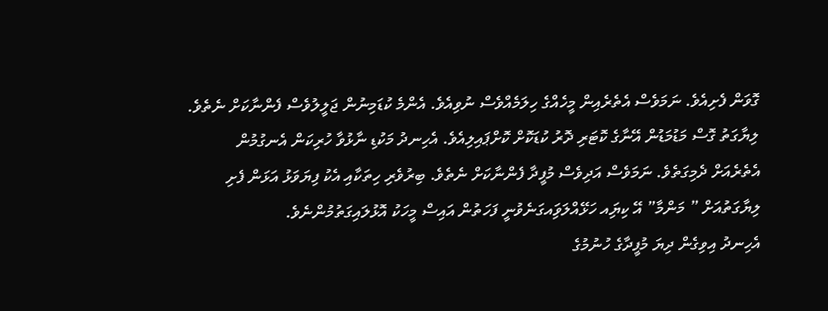ގޮވަން ފެށިއެވެ. ނަމަވެސް އެތެރެއިން މީހެއްގެ ހިލަމެއްވެސް ނުވިއެވެ. އެންމެ ކުޑަމިނުން ޖަލީލުވެސް ފެންނާކަށް ނެތެވެ. ލިޔާގަތު ގޮސް މަޑުމަޑުން އޭނާގެ ކޮޓަރި ދޮރު ކުޑަކޮށް ކޮށްޕައިލިއެވެ. އެހިނދު މަކުޑި ނާޅުވާ ހުރިކަން އެނގުމުން އެތެރެއަށް ދެމިގަތެވެ. ނަމަވެސް އަދިވެސް މުފީދާ ފެންނާކަށް ނެތެވެ. ބިރުވެރި ހިތަކާއި އެކު ފިޔަވަޅު އަޅަން ފެށި ލިޔާގަތުއަށް ” މަންމާ” އޭ ކިޔަިއ ހަޅޭއްލަވަިއގަނެވުނީ ފަހަތުން އައިސް މީހަކު އޮޅުލައިގަތުމުންނެވެ.
އެހިނދު އިވިގެން ދިޔަ މުފީދާގެ ހުނުމުގެ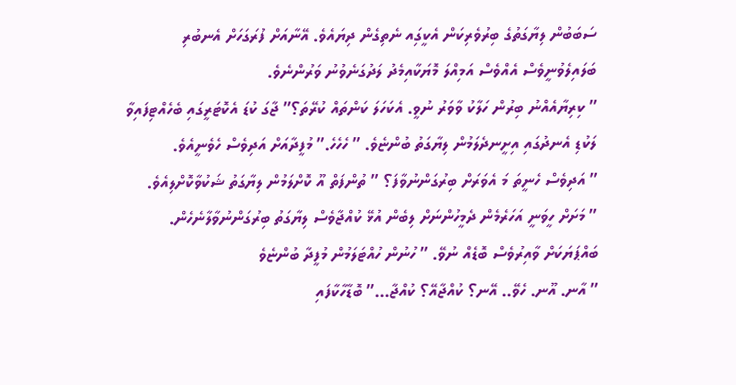ސަބަބުން ލިޔާގަތުގެ ބިރުވެރިކަން އެކީގަިއ ނެތިގެން ދިޔައެވެ. އޭނާއަށް ފުރަގަހަށް އެނބުރި ބަލައިލެވުނީވެސް އެއްވެސް އަމިއްލަ މޮޔަކާއިމެދު ލަދުގަނެވުނު ވަރުންނެވެ.
” ކިރިޔާއެއްނު ބިރުން ހަލާކު ވާވަރު ނުވީ. އެކަހަލަ ކަންތައް ކުރޭތަ؟” ޖާގަ ކުޑަ އެކޮޓަރީގައި ބެހެއްޓިފައިވާ ލަކުޑި އެނދުގައި އިށީނދެލަމުން ލިޔާގަތު ބުންޏެވެ. ” ހެހެހެ.” މުފީދާއަށް އަދިވެސް ހެވެނީއެވެ.
” އަދިވެސް ހެނީތަ މަ އެވަރަށް ބިރުގަންނުވާފަ؟ ” ތުންފަތް އޫ ކޮށްލަމުން ލިޔާގަތު ޝަކުވާކޮށްލިއެވެ.
” މަށަށް ހީވަނީ އަހަރެމެން ދެމީހުންނަށް ލިބެން އުޅޭ ކުއްޖާވެސް ލިޔާގަތު ބިރުގަންނުވާލާނެހެން. ބައްޕަޔަކަށް ވާއިރުވެސް ބޮޑެއް ނުވޭ. ” ހުނުން ހުއްޓަލަމުން މުފީދާ ބުންޏެވެ
” އާނ. އޫނ. ހެވޭ.. އޭނ؟ ކުއްޖާއޭ؟ ކުއްޖާ…” ބޮޑާހާކާފައި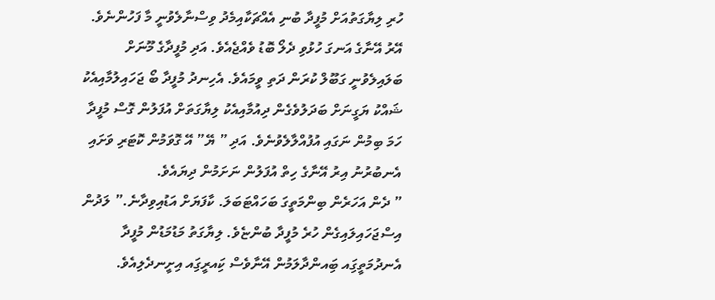ހުރި ލިޔާގަތުއަށް މުފީދާ ބުނި އެއްޗަކާއިމެދު ވިސްނާލެވުނީ މާ ފަހުންނެވެ. އޭރު އޭނާގެ އަނގަ ހުޅުވި ދެލޯ ބޮޑު ވެއްޖެއެވެ. އަދި މުފީދާގެ މޫނަށް ބަލައިލެވުނީ ގަބޫލް ކުރަން ދަތި ވީމައެވެ. އެހިނދު މުފީދާ ބޯ ޖަހައިލުމާއިއެކު ޝައްކު ޔަގީނަށް ބަދަލުވެގެން ދިއުމާއިއެކު ލިޔާގަތަށް އުފަލުން ގޮސް މުފީދާ ހަމަ ބިމުން ނަގައި އުފުއްލާލެވުނެވެ. އަދި ” ޔޭ” އޭ ގޮވަމުން ކޮޓަރި ވަށައި އެނބުރުނު އިރު އޭނާގެ ހިތް އުފަލުން ނަށަމުން ދިޔައެވެ.
” ދެން އަހަރެން ބިންމަތީގަ ބަހައްޓަބަލަ. ކާފަޔަށް އަޑުއިވިދާނެ.” ލަދުން އިސްޖަހައިލައިގެން ހުރެ މުފީދާ ބުންޏެވެ. ލިޔާގަތު މަޑުމަޑުން މުފީދާ އެނދުމަތީގަިއ ބަިއންދާލަމުން އޭނާވެސް ކަިއރީގަިއ އިށީނދެލިއެވެ.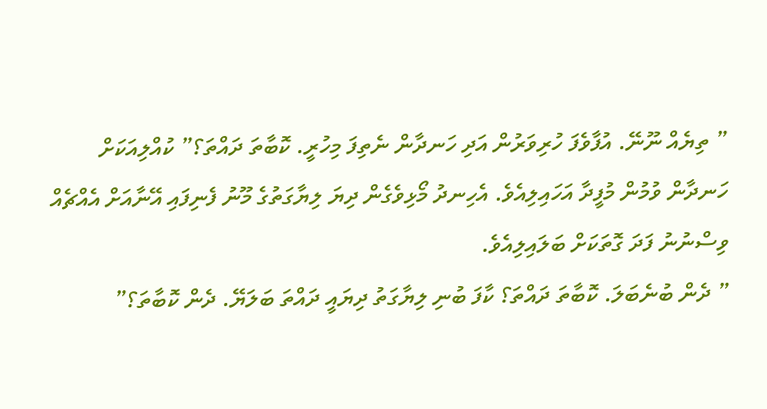” ތިޔެއް ނޫނޭ. އުފާވެފަ ހުރިވަރުން އަދި ހަނދާން ނެތިފަ މިހުރީ. ކޮބާތަ ދައްތަ؟” ކުއްލިއަކަށް ހަނދާން ވުމުން މުފީދާ އަހައިލިއެވެ. އެހިނދު މޯޅިވެގެން ދިޔަ ލިޔާގަތުގެ މޫނު ފެނިފައި އޭނާއަށް އެއްޗެއް ވިސްނުނު ފަދަ ގޮތަކަށް ބަލައިލިއެވެ.
” ދެން ބުނެބަލަ. ކޮބާތަ ދައްތަ؟ ކާފަ ބުނި ލިޔާގަތު ދިޔައީ ދައްތަ ބަލަޔޭ. ދެން ކޮބާތަ؟”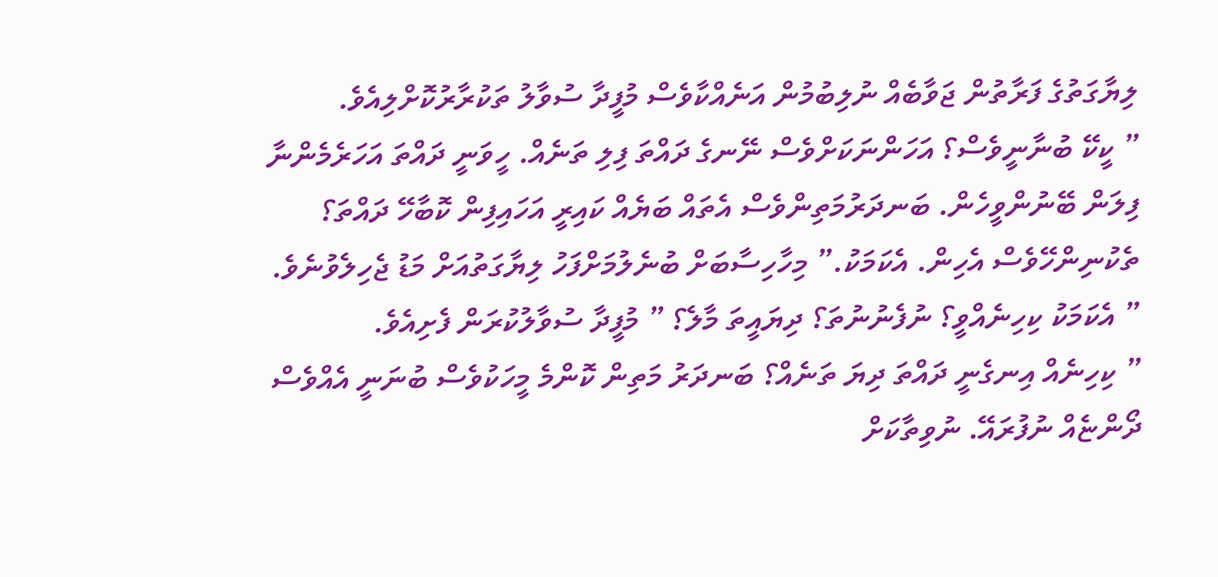ލިޔާގަތުގެ ފަރާތުން ޖަވާބެއް ނުލިބުމުން އަނެއްކާވެސް މުފީދާ ސުވާލު ތަކުރާރުކޮށްލިއެވެ.
” ކީކޭ ބުނާނީވެސް؟ އަހަންނަކަށްވެސް ނޭނގެ ދައްތަ ފިލި ތަނެއް. ހީވަނީ ދައްތަ އަހަރެމެންނާ ފިލަން ބޭނުންވީހެން. ބަނދަރުމަތިންވެސް އެތައް ބަޔެއް ކައިރީ އަހައިފިން ކޮބާހޭ ދައްތަ؟ ތެކުނިންހޭވެސް އެހިން. އެކަމަކު.” މިހާހިސާބަށް ބުނެލުމަށްފަހު ލިޔާގަތުއަށް މަޑު ޖެހިލެވުނެވެ.
” އެކަމަކު ކިހިނެއްވީ؟ ނުފެނުނުތަ؟ ދިޔައީތަ މާލެ؟ ” މުފީދާ ސުވާލުކުރަން ފެށިއެވެ.
” ކިހިނެއް އިނގެނީ ދައްތަ ދިޔަ ތަނެއް؟ ބަނދަރު މަތިން ކޮންމެ މީހަކުވެސް ބުނަނީ އެއްވެސް ދޯންޏެއް ނުފުރައޭ. ނުވިތާކަށް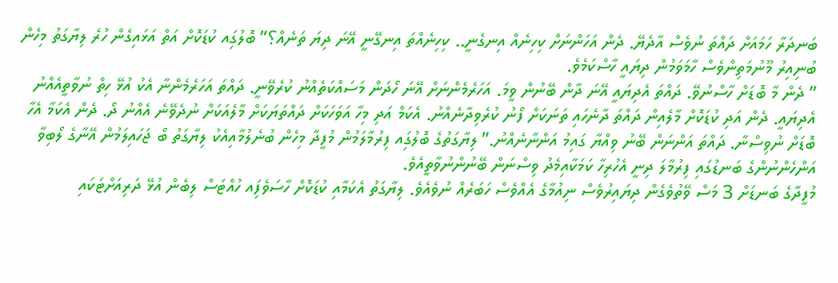ބަނދަރާ ހަމައަށް ދައްތަ ނުވެސް އާދެޔޭ. ދެން އަހަންނަށް ކިހިނެއް އިނގެނީ.. ކިހިނެއްތަ އިނގޭނީ އޭނަ ދިޔަ ތަނެއް؟” ބޮލުގަިއ ކުޑަކޮށް އަތް އަޅައިގެން ހުރެ ލިޔާގަތު މިހެން ބުނިއިރު މޫނުމަތިންވެސް ހާމަވަމުން ދިޔައީ ހާސްކަމެވެ.
” ދެން މާ ބޮޑަށް ހާސްނުވޭ. ދައްތަ އެދިޔައީ އޭނަ ދާން ބޭނުން ވީމަ. އަހަރެމެންނަށް އޭނަ ހޯދަން މަސައްކަތެއްނު ކުރެވޭނީ. ދައްތަ އަހަރެމެންނާ އެކު އުޅޭ ހިތް ނުވާތީއެއްނު އެދިޔައީ. ދެން އަދި ކުޑަކޮށް މާލެއިން ދައްތަ ދާނެހައި ތަނަކަށް ފޯނު ކުރެވިދާނެއްނު. އެކަމް އަދި މިހާ އަވަހަކަށް ދައްތަޔަކަށް މާލެއަކަށް ނުދެވޭނެ އެއްނު ދޯ. ދެން އެކަމާ އެހާ ބޮޑަށް ނުވިސްނާ. ދައްތަ އަންނަން ބޭނު ވިއްޔާ ގައިމު އަންނާނެއްނު.” ލިޔާގަތުގެ ބޮލުގަިއ ފިރުމާލަމުން މުފީދާ މިހެން ބުނެލުމާއިއެކު ލިޔާގަތު ބޯ ޖަހައިލަމުން އޭނާގެ ލޯބިވާ އަންހެންނުންގެ ބަނޑުގައި ފިރުމާލަ ދިނީ އެހުރިހާ ކަމަކާއިމެދު ވިސްނަން ބޭނުންނުވާތީއެވެ.
މުފީދާގެ ބަނޑަށް 3 މަސް ވޭތުވެގެން ދިޔައިރުވެސް ނިއުމާގެ އެއްވެސް ހަބަރެއް ނުވެއެވެ. ލިޔާގަތު އެކަމާއި ކުޑަކޮށް ހާސަވެފަިއ ހުއްޓަސް ލިބެން އުޅޭ ދަރިއަށްޓަކައި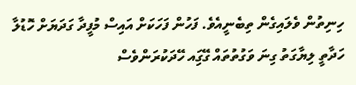ހިނިތުން ވެލައިގެން ތިބެނީއެވެ. ފަހުން ފަހަކަށް އައިސް މުފީދާ ގަދަޔަށް ހޮޑުލާ ހަދާތީ ލިޔާގަތު ގިނަ ވަގުތުތައް ގޭގަިއ ހޭދަކުރަންވެސް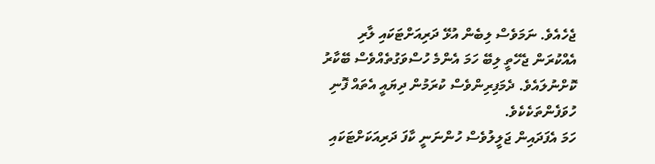ޖެހެއެވެ. ނަމަވެސް ލިބެން އުޅޭ ދަރިއަށްޓަކައި ލާރި އެއްކުރަން ޖެހޭތީ ލިބޭ ހަމަ އެންމެ ހުސްވަގުތެއްވެސް ބޭކާރު ކޮށްނުލައެވެ. ދެމަފިރިންވެސް ކުރަމުން ދިޔައީ އެތައް ފޮނި ހުވަފެންތަކެކެވެ.
ހަމަ އެފަދައިން ޖަލީލުވެސް ހުންނަނީ ކާފަ ދަރިއަކަށްޓަކައި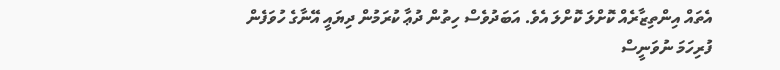އެތައް އިންތިޒާރެއް ކޮށްލަ ކޮށްލަ އެވެ. އަބަދުވެސް ހިތުން ދުޢާ ކުރަމުން ދިޔައީ އޭނާގެ ހުވަފެން ފުރިހަމަ ނުވަނީސް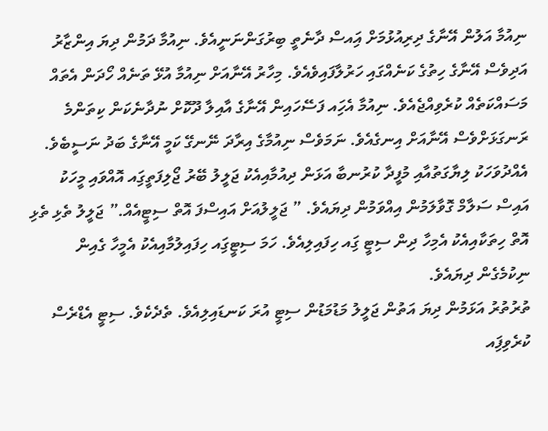ނިއުމާ އަލުން އޭނާގެ ދިރިއުޅުމަށް އަިއސް ދާނެތީ ބިރުގަންނަނީއެވެ. ނިއުމާ ދަމުން ދިޔަ އިންޒާރު އަދިވެސް އޭނާގެ ހިތުގެ ކަނެއްގައި ހަރުލާފައިވެއެވެ. މިހާރު އޭނާއަށް ނިއުމާ އުޅޭ ތަނެއް ހޯދަން އެތައް މަސައްކަތެއް ކުރެވިއްޖެއެވެ. ނިއުމާ އެހަިއ ފަސޭހައިން އޭނާގެ އާއިލާ ދޫކޮށް ނުދާނެކަން ކިތަންމެ ރަނގަޅަށްވެސް އޭނާއަށް އިނގެއެވެ. ނަމަވެސް ނިއުމާގެ އިރާދަ ނޭނގޭ ކަމީ އޭނާގެ ބަދު ނަސީބެވެ.
އެއްދުވަހަކު ލިޔާގަތުއާއި މުފީދާ ކުރުނބާ އަޅަން ދިއުމާއިއެކު ޖަލީލު ބޭރު ޖޯލިފަތީގަިއ އޮއްވައި މީހަކު އައިސް ސަލާމް ގޮވާލަމުން އިއްވަމުން ދިޔައެވެ. ” ޖަލީލުއަށް އައިސްފަ އޮތް ސިޓީއެއް.” ޖަލީލު ތެޅި ތެޅި އޮތް ހިތަކާއިއެކު އެމިހާ ދިން ސިޓީ ގަިއ ހިފައިލިއެވެ. ހަމަ ސިޓީގަިއ ހިފައިލުމާއިއެކު އެމީހާ ގެއިން ނިކުމެގެން ދިޔައެވެ.
ތުރުތުރު އަޅަމުން ދިޔަ އަތުން ޖަލީލު މަޑުމަޑުން ސިޓީ އުރަ ކަނޑައިލިއެވެ. ތެދެކެވެ. ސިޓީ އެޑްރެސް ކުރެވިފަިއ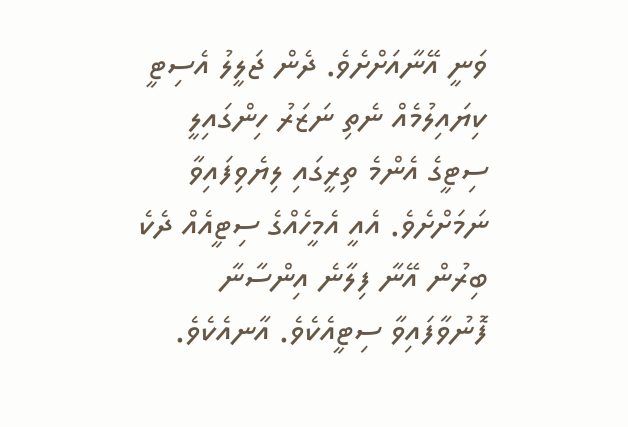ވަނީ އޭނާއަށްށެވެ. ދެން ޖަލީލު އެސިޓީ ކިޔައިލުމެއް ނެތި ނަޒަރު ހިންގައިލީ ސިޓީގެ އެންމެ ތިރީގައި ލިޔެވިފައިވާ ނަމަށްށެވެ. އެއީ އެމީހެއްގެ ސިޓީއެއް ދެކެ ބިރުން އޭނާ ފިލާނެ އިންސާނާ ފޮނުވާފައިވާ ސިޓީއެކެވެ. އާނއެކެވެ.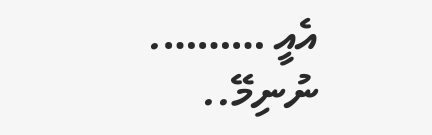އެއީ ……….
ނުނިމޭ..